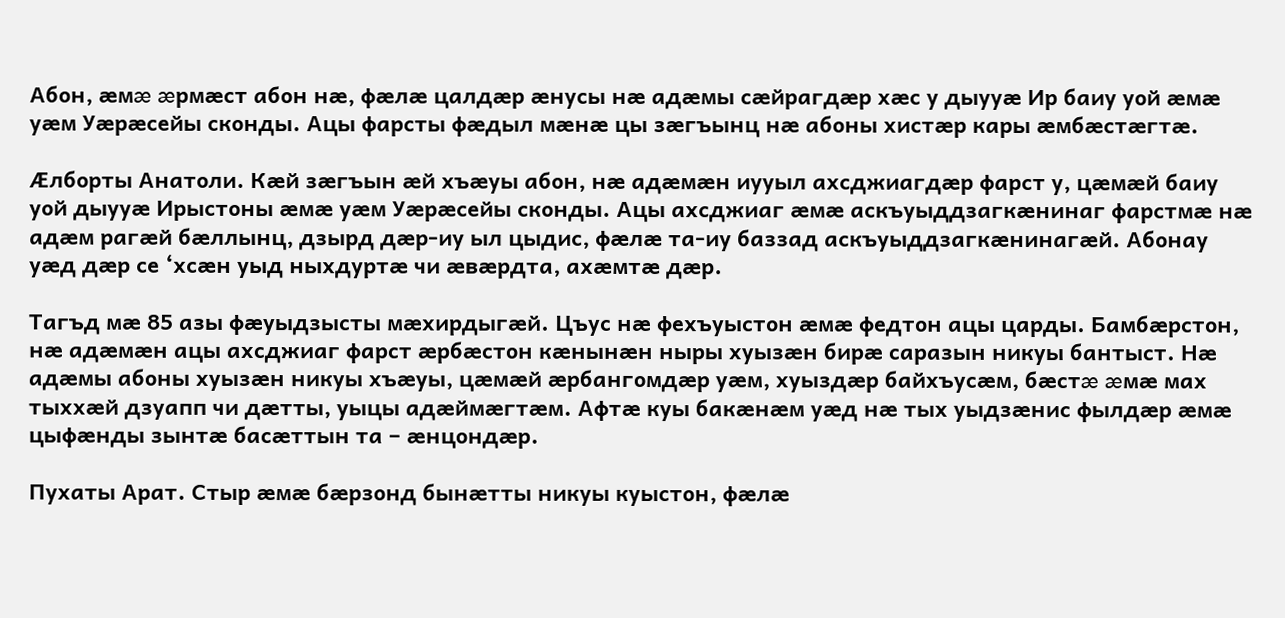Абон, æмæ æрмæст абон нæ, фæлæ цалдæр æнусы нæ адæмы сæйрагдæр хæс у дыууæ Ир баиу уой æмæ уæм Уæрæсейы сконды. Ацы фарсты фæдыл мæнæ цы зæгъынц нæ абоны хистæр кары æмбæстæгтæ.

Æлборты Анатоли. Кæй зæгъын æй хъæуы абон, нæ адæмæн иууыл ахсджиагдæр фарст у, цæмæй баиу уой дыууæ Ирыстоны æмæ уæм Уæрæсейы сконды. Ацы ахсджиаг æмæ аскъуыддзагкæнинаг фарстмæ нæ адæм рагæй бæллынц, дзырд дæр-иу ыл цыдис, фæлæ та-иу баззад аскъуыддзагкæнинагæй. Абонау уæд дæр се ‘хсæн уыд ныхдуртæ чи æвæрдта, ахæмтæ дæр.

Тагъд мæ 85 азы фæуыдзысты мæхирдыгæй. Цъус нæ фехъуыстон æмæ федтон ацы царды. Бамбæрстон, нæ адæмæн ацы ахсджиаг фарст æрбæстон кæнынæн ныры хуызæн бирæ саразын никуы бантыст. Нæ адæмы абоны хуызæн никуы хъæуы, цæмæй æрбангомдæр уæм, хуыздæр байхъусæм, бæстæ æмæ мах тыххæй дзуапп чи дæтты, уыцы адæймæгтæм. Афтæ куы бакæнæм уæд нæ тых уыдзæнис фылдæр æмæ цыфæнды зынтæ басæттын та – æнцондæр.

Пухаты Арат. Стыр æмæ бæрзонд бынæтты никуы куыстон, фæлæ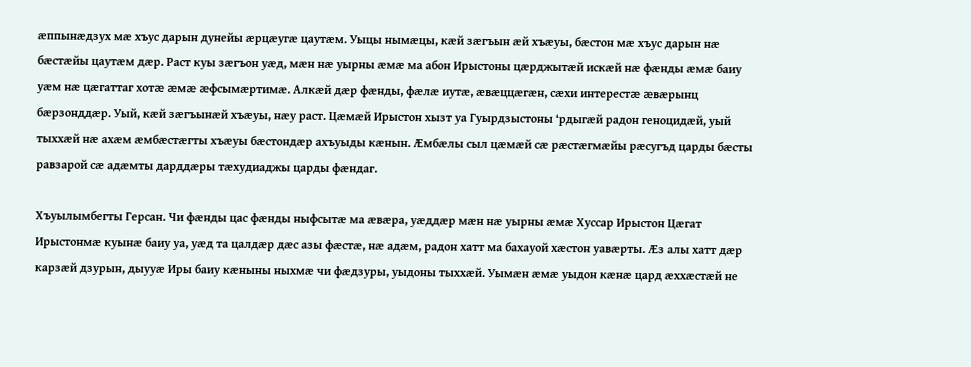æппынæдзух мæ хъус дарын дунейы æрцæугæ цаутæм. Уыцы нымæцы, кæй зæгъын æй хъæуы, бæстон мæ хъус дарын нæ бæстæйы цаутæм дæр. Раст куы зæгъон уæд, мæн нæ уырны æмæ ма абон Ирыстоны цæрджытæй искæй нæ фæнды æмæ баиу уæм нæ цæгаттаг хотæ æмæ æфсымæртимæ. Алкæй дæр фæнды, фæлæ иутæ, æвæццæгæн, сæхи интерестæ æвæрынц бæрзонддæр. Уый, кæй зæгъынæй хъæуы, нæу раст. Цæмæй Ирыстон хызт уа Гуырдзыстоны ‘рдыгæй радон геноцидæй, уый тыххæй нæ ахæм æмбæстæгты хъæуы бæстондæр ахъуыды кæнын. Æмбæлы сыл цæмæй сæ рæстæгмæйы рæсугъд царды бæсты равзарой сæ адæмты дарддæры тæхудиаджы царды фæндаг.

Хъуылымбегты Герсан. Чи фæнды цас фæнды ныфсытæ ма æвæра, уæддæр мæн нæ уырны æмæ Хуссар Ирыстон Цæгат Ирыстонмæ куынæ баиу уа, уæд та цалдæр дæс азы фæстæ, нæ адæм, радон хатт ма бахауой хæстон уавæрты. Æз алы хатт дæр карзæй дзурын, дыууæ Иры баиу кæныны ныхмæ чи фæдзуры, уыдоны тыххæй. Уымæн æмæ уыдон кæнæ цард æххæстæй не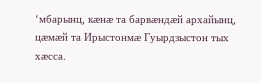‘мбарынц, кæнæ та барвæндæй архайынц, цæмæй та Ирыстонмæ Гуырдзыстон тых хæсса.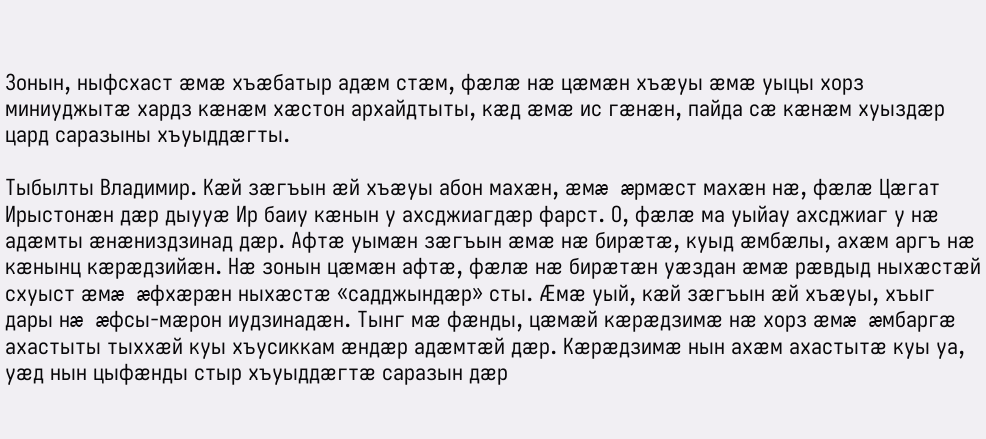Зонын, ныфсхаст æмæ хъæбатыр адæм стæм, фæлæ нæ цæмæн хъæуы æмæ уыцы хорз миниуджытæ хардз кæнæм хæстон архайдтыты, кæд æмæ ис гæнæн, пайда сæ кæнæм хуыздæр цард саразыны хъуыддæгты.

Тыбылты Владимир. Кæй зæгъын æй хъæуы абон махæн, æмæ æрмæст махæн нæ, фæлæ Цæгат Ирыстонæн дæр дыууæ Ир баиу кæнын у ахсджиагдæр фарст. О, фæлæ ма уыйау ахсджиаг у нæ адæмты æнæниздзинад дæр. Афтæ уымæн зæгъын æмæ нæ бирæтæ, куыд æмбæлы, ахæм аргъ нæ кæнынц кæрæдзийæн. Нæ зонын цæмæн афтæ, фæлæ нæ бирæтæн уæздан æмæ рæвдыд ныхæстæй схуыст æмæ æфхæрæн ныхæстæ «садджындæр» сты. Æмæ уый, кæй зæгъын æй хъæуы, хъыг дары нæ æфсы-мæрон иудзинадæн. Тынг мæ фæнды, цæмæй кæрæдзимæ нæ хорз æмæ æмбаргæ ахастыты тыххæй куы хъусиккам æндæр адæмтæй дæр. Кæрæдзимæ нын ахæм ахастытæ куы уа, уæд нын цыфæнды стыр хъуыддæгтæ саразын дæр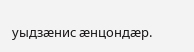уыдзæнис æнцондæр.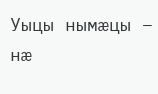Уыцы нымæцы – нæ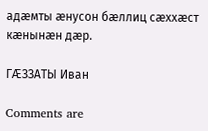адæмты æнусон бæллиц сæххæст кæнынæн дæр.

ГÆЗЗАТЫ Иван

Comments are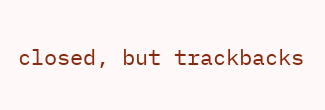closed, but trackbacks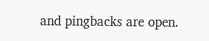and pingbacks are open.